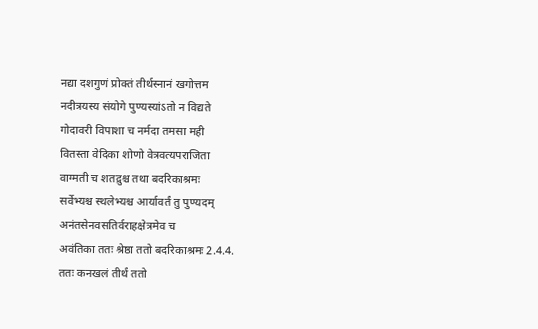नद्या दशगुणं प्रोक्तं तीर्थस्नानं खगोत्तम
नदीत्रयस्य संयोगे पुण्यस्यांऽतो न विद्यते
गोदावरी विपाशा च नर्मदा तमसा मही
वितस्ता वेदिका शोणो वेत्रवत्यपराजिता
वाग्मती च शतद्रुश्च तथा बदरिकाश्रमः
सर्वेभ्यश्च स्थलेभ्यश्च आर्यावर्तं तु पुण्यदम्
अनंतसेनवसतिर्वराहक्षेत्रमेव च
अवंतिका ततः श्रेष्ठा ततो बदरिकाश्रमः 2.4.4.
ततः कनखलं तीर्थं ततो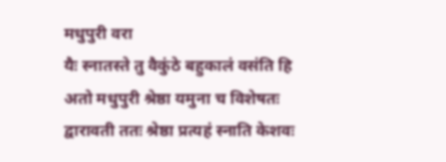मधुपुरी वरा
यैः स्नातस्ते तु वैकुंठे बहुकालं वसंति हि
अतो मधुपुरी श्रेष्ठा यमुना च विशेषतः
द्वारावती ततः श्रेष्ठा प्रत्यहं स्नाति केशवः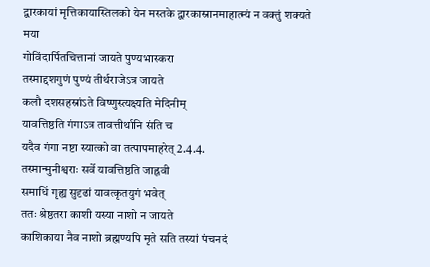द्वारकायां मृत्तिकायास्तिलको येन मस्तके द्वारकास्नानमाहात्म्यं न वक्तुं शक्यते मया
गोविंदार्पितचित्तानां जायते पुण्यभास्करा
तस्माद्दशगुणं पुण्यं तीर्थराजेऽत्र जायते
कलौ दशसहस्रांऽते विष्णुस्त्यक्ष्यति मेदिनीम्
यावत्तिष्ठति गंगाऽत्र तावत्तीर्थानि संति च
यदैव गंगा नष्टा स्यात्को वा तत्पापमाहरेत् 2.4.4.
तस्मान्मुनीश्वराः सर्वे यावत्तिष्ठति जाह्नवी
समाधिं गृह्य सुदृढां यावत्कृतयुगं भवेत्
ततः श्रेष्ठतरा काशी यस्या नाशो न जायते
काशिकाया नैव नाशो ब्रह्मण्यपि मृते सति तस्यां पंचनदं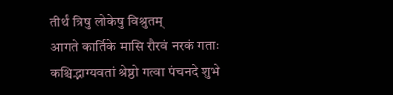तीर्थं त्रिषु लोकेषु विश्रुतम्
आगते कार्तिके मासि रौरवं नरकं गताः
कश्चिद्भाग्यवतां श्रेष्ठो गत्वा पंचनदे शुभे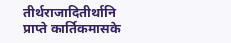तीर्थराजादितीर्थानि प्राप्ते कार्तिकमासके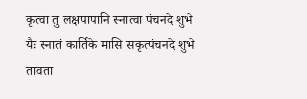कृत्वा तु लक्षपापानि स्नात्वा पंचनदे शुभे
यैः स्नातं कार्तिके मासि सकृत्पंचनदे शुभे
तावता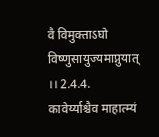वै विमुक्ताऽघो विष्णुसायुज्यमाप्नुयात् ।। 2.4.4.
कावेर्य्याश्चैव माहात्म्यं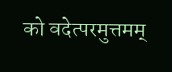को वदेत्परमुत्तमम्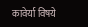कावेर्या विषये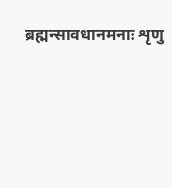ब्रह्मन्सावधानमनाः शृणु